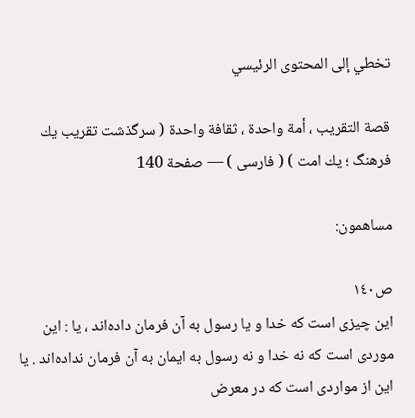تخطي إلى المحتوى الرئيسي

قصة التقريب ، أمة واحدة ، ثقافة واحدة ( سرگذشت تقريب يك فرهنگ ؛ يك امت ) ( فارسى ) — صفحة 140

مساهمون:

ص١٤٠
اين چيزى است كه خدا و يا رسول به آن فرمان داده‌اند ، يا : اين موردى است كه نه خدا و نه رسول به ايمان به آن فرمان نداده‌اند . يا اين از مواردى است كه در معرض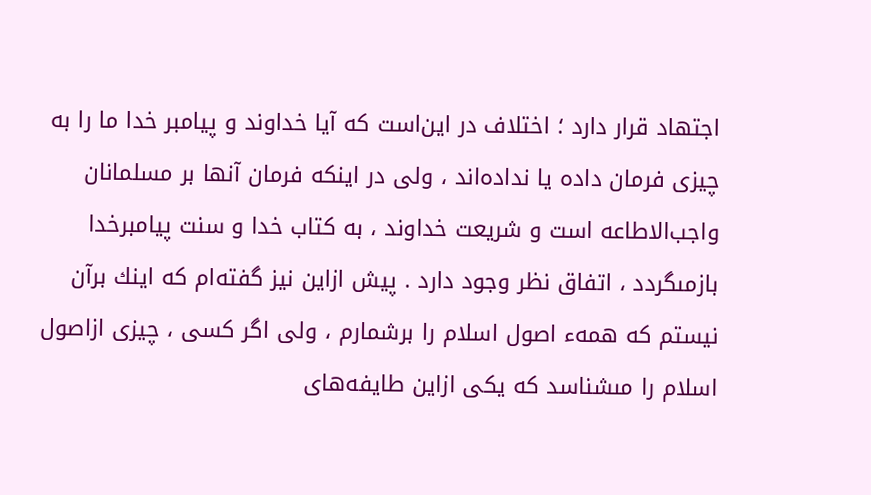اجتهاد قرار دارد ؛ اختلاف در اين‌است كه آيا خداوند و پيامبر خدا ما را به چيزى فرمان داده يا نداده‌اند ، ولى در اينكه فرمان آنها بر مسلمانان واجب‌الاطاعه است و شريعت خداوند ، به كتاب خدا و سنت پيامبرخدا بازمىگردد ، اتفاق نظر وجود دارد . پيش ازاين نيز گفته‌ام كه اينك برآن نيستم كه همهء اصول اسلام را برشمارم ، ولى اگر كسى ، چيزى ازاصول اسلام را مىشناسد كه يكى ازاين طايفه‌هاى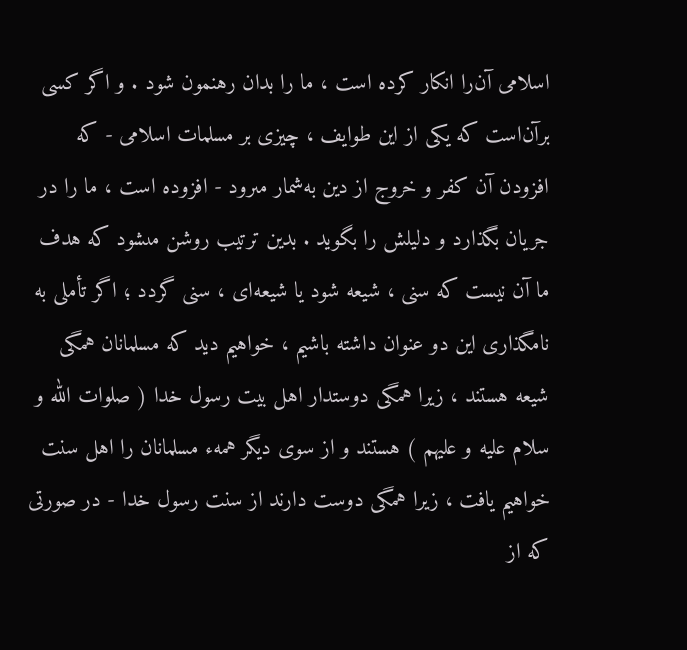اسلامى آن‌را انكار كرده است ، ما را بدان رهنمون شود . و اگر كسى برآن‌است كه يكى از اين طوايف ، چيزى بر مسلمات اسلامى - كه افزودن آن كفر و خروج از دين به‌شمار مىرود - افزوده است ، ما را در جريان بگذارد و دليلش را بگويد . بدين ترتيب روشن مىشود كه هدف ما آن نيست كه سنى ، شيعه شود يا شيعه‌اى ، سنى گردد ؛ اگر تأملى به نامگذارى اين دو عنوان داشته باشيم ، خواهيم ديد كه مسلمانان همگى شيعه هستند ، زيرا همگى دوستدار اهل بيت رسول خدا ( صلوات الله و سلام عليه و عليهم ) هستند و از سوى ديگر همهء مسلمانان را اهل سنت خواهيم يافت ، زيرا همگى دوست دارند از سنت رسول خدا - در صورتى كه از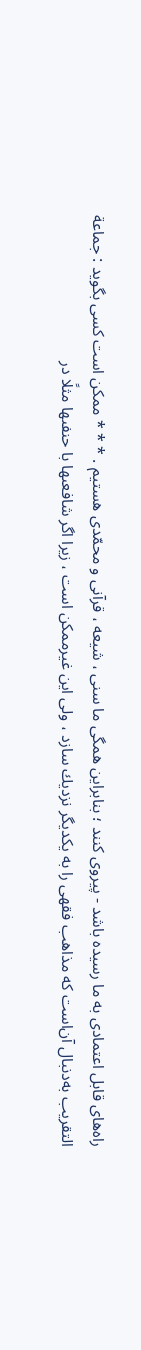راه‌هاى قابل اعتمادى به ما رسيده باشد - پيروى كنند ؛ بنابراين همگى ما سنى ، شيعه ، قرآنى و محمّدى هستيم . * * * ممكن است كسى بگويد : جماعة التقريب به‌دنبال آن‌است كه مذاهب فقهى را به يكديگر نزديك سازد ، ولى اين غيرممكن است ، زيرا اگر شافعىها با حنفىها مثلًا در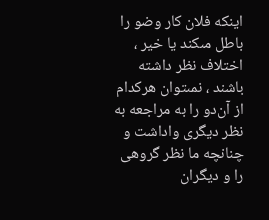اينكه فلان كار وضو را باطل مىكند يا خير ، اختلاف نظر داشته باشند ، نمىتوان هركدام از آن‌دو را به مراجعه به نظر ديگرى واداشت و چنانچه ما نظر گروهى را و ديگران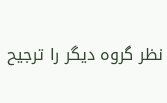نظر گروه ديگر را ترجيح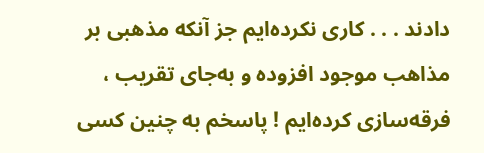دادند . . . كارى نكرده‌ايم جز آنكه مذهبى بر مذاهب موجود افزوده و به‌جاى تقريب ، فرقه‌سازى كرده‌ايم ! پاسخم به چنين كسى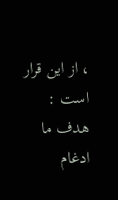، از اين قرار است : هدف ما ادغام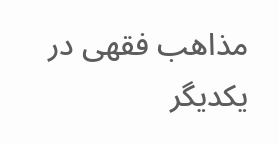مذاهب فقهى در يكديگر